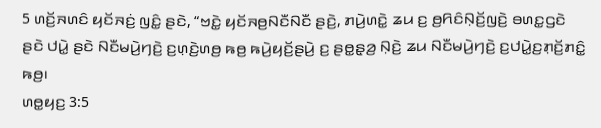5 ꤛꤢꤩ꤬ꤏꤛꤢꤨ ꤟꤢꤩꤏꤢꤦ꤬ ꤜꤢꤨ꤭ ꤔꤢꤧ, “ꤠꤢꤧ꤭ ꤟꤢꤩꤏꤥ꤬ꤡꤢꤪꤡꤢꤪ ꤔꤢꤧ꤬, ꤊꤣꤧ꤬ꤛꤢꤧ꤭ ꤘꤣ ꤢ꤬ ꤥ꤬ꤖꤢꤨꤡ꤫ꤢꤩ꤬ꤜꤢꤧ꤬ ꤋꤛꤢ꤭ꤞꤢꤧ ꤔꤢꤧ ꤓꤣꤧ꤭ ꤔꤢꤧ ꤡꤢꤪꤗꤣꤧ꤬ꤚꤢꤧ꤬ ꤢ꤬ꤛ꤫ꤢꤧ꤬ꤛꤥ꤬ ꤒꤥ꤬ ꤒꤣꤧ꤬ꤟꤢꤩ꤬ꤔꤣꤧ꤬ ꤢ꤬ ꤔꤥ꤭ꤔ꤫ꤤ꤬ ꤡ꤫ꤢꤧ꤬ ꤘꤣ ꤡꤢꤪꤗꤣꤧ꤬ꤚꤢꤧ꤬ ꤢ꤬ꤓꤣꤧ꤭ꤢ꤬ꤊ꤫ꤢꤩ꤬ꤊꤢꤨ꤭ ꤒꤥ꤬꤯
ꤛꤥ꤭ꤟꤢ꤬ 3:5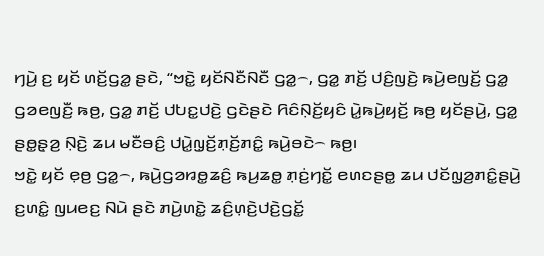ꤚꤣꤧ꤬ ꤢ꤬ ꤟꤢꤩ ꤛꤢꤩ꤬ꤞꤤ꤭ ꤔꤢꤧ, “ꤠꤢꤧ꤭ ꤟꤢꤩꤡꤢꤪꤡꤢꤪ ꤞꤤ꤭꤮, ꤞꤤ꤭ ꤊꤢꤩ꤬ ꤓꤢꤨ꤬ꤜꤢꤧ꤬ ꤒꤣꤧ꤬ꤕꤜꤢꤩ꤬ ꤞꤤ꤭ ꤞꤤꤕꤜꤢꤪ꤬ ꤒꤥ꤬, ꤞꤤ꤭ ꤊꤢꤩ꤬ ꤓꤝꤢ꤭ꤓꤢꤧ꤬ ꤞꤢꤧꤔꤢꤧ ꤖꤢꤨꤡ꤫ꤢꤩ꤬ꤟꤢꤨ ꤣꤧ꤭ꤒꤣꤧ꤬ꤟꤢꤩ꤬ ꤒꤥ꤬ ꤟꤢꤩꤔꤣꤧ꤬, ꤞꤤ꤭ ꤔꤥ꤭ꤔ꤫ꤤ꤬ ꤡ꤫ꤢꤧ꤬ ꤘꤣ ꤗꤢꤪꤋꤢꤨ꤬ ꤓꤣꤧ꤭ꤜ꤫ꤢꤩ꤬ꤊ꤫ꤢꤩ꤬ꤊꤢꤨ꤭ ꤒꤣꤧ꤬ꤋꤢꤧ꤮ ꤒꤥ꤬꤯
ꤠꤢꤧ꤭ ꤟꤢꤩ ꤕ꤫ꤥ꤬ ꤞꤤ꤭꤮, ꤒꤣꤧ꤬ꤞꤤꤙꤥ꤭ꤘꤢꤨ꤬ ꤒꤣ꤬ꤘꤥ꤭ ꤊ꤫ꤢꤦ꤬ꤚꤢꤩ꤭ ꤕꤛꤢꤔꤥ꤭ ꤘꤣ ꤓꤢꤩꤜ꤫ꤤ꤬ꤊꤢꤨ꤭ꤔꤣꤧ꤬ ꤢ꤬ꤛꤢꤨ꤭ ꤜꤣꤕꤢ꤬ ꤡꤣꤧ ꤔꤢꤧ ꤊꤣꤧ꤬ꤛꤢꤧ꤭ ꤘꤢꤨ꤬ꤛ꤫ꤢꤧ꤬ꤓꤢꤧ꤬ꤞꤢꤩ꤭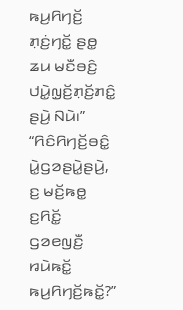ꤒꤣ꤬ꤖꤚꤢꤩ꤬ ꤊ꤫ꤢꤦ꤬ꤚꤢꤩ꤭ ꤔꤥ꤭ ꤘꤣ ꤗꤢꤪꤋꤢꤨ꤬ ꤓꤣꤧ꤭ꤜ꤫ꤢꤩ꤬ꤊ꤫ꤢꤩ꤬ꤊꤢꤨ꤭ ꤔꤣꤧ꤬ ꤡꤣꤧ꤯”
“ꤖꤢꤨꤖꤚꤢꤩ꤬ꤋꤢꤨ꤭ ꤣꤧ꤭ꤞꤤꤔꤣꤧ꤭ꤔꤣꤧ꤬, ꤢ꤬ ꤗꤢꤩ꤬ꤒꤥ꤭ ꤢ꤬ꤖꤢꤩ꤭ ꤞꤤꤕꤜꤢꤪ꤬ ꤙꤣꤧꤒꤢꤩ꤭ ꤒꤣ꤬ꤖꤚꤢꤩ꤬ꤒꤢꤩ꤭?”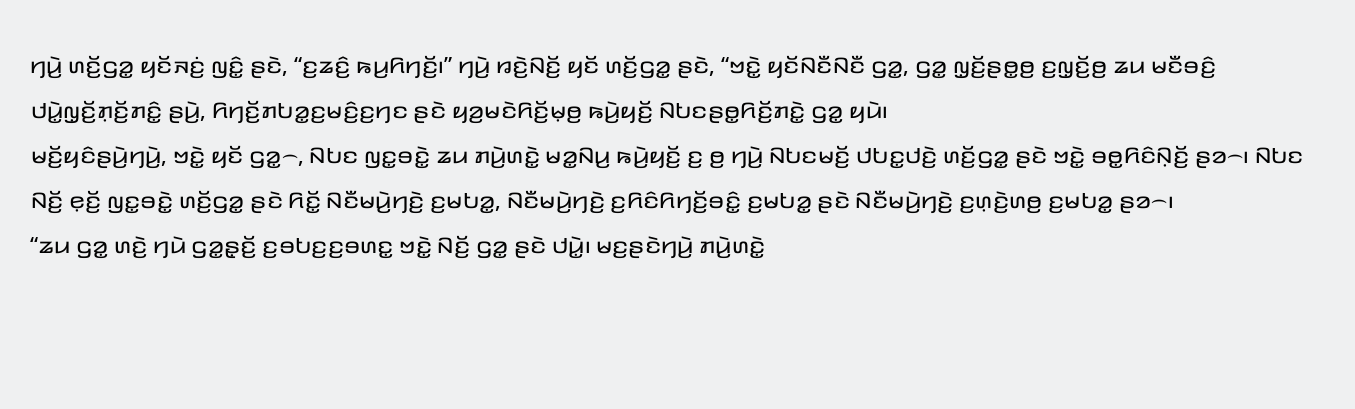ꤚꤣꤧ꤬ ꤛꤢꤩ꤬ꤞꤤ꤭ ꤟꤢꤩꤏꤢꤦ꤬ ꤜꤢꤨ꤭ ꤔꤢꤧ, “ꤢ꤬ꤘꤢꤨ꤬ ꤒꤣ꤬ꤖꤚꤢꤩ꤬꤯” ꤚꤣꤧ꤬ ꤙꤢꤧ꤬ꤡꤢꤩ꤬ ꤟꤢꤩ ꤛꤢꤩ꤬ꤞꤤ꤭ ꤔꤢꤧ, “ꤠꤢꤧ꤭ ꤟꤢꤩꤡꤢꤪꤡꤢꤪ ꤞꤤ꤭, ꤞꤤ꤭ ꤜ꤫ꤢꤩ꤬ꤔꤥ꤭ꤥ꤬ ꤢ꤬ꤜ꤫ꤢꤩ꤬ꤥ꤬ ꤘꤣ ꤗꤢꤪꤋꤢꤨ꤬ ꤓꤣꤧ꤭ꤜ꤫ꤢꤩ꤬ꤊ꤫ꤢꤩ꤬ꤊꤢꤨ꤭ ꤔꤣꤧ꤬, ꤖꤚꤢꤩ꤬ꤊꤝꤤ꤭ꤢ꤬ꤗꤢꤨ꤬ꤢ꤬ꤚꤢ ꤔꤢꤧ ꤟꤤ꤬ꤗꤢꤧꤖꤢꤩ꤬ꤗ꤫ꤥ꤬ ꤒꤣꤧ꤬ꤟꤢꤩ꤬ ꤡꤝꤢꤔꤥ꤭ꤖꤢꤩ꤬ꤊꤢꤧ꤭ ꤞꤤ꤭ ꤟꤣꤧ꤯
ꤗꤢꤩ꤬ꤟꤢꤨꤔꤣꤧ꤬ꤚꤣꤧ꤬, ꤠꤢꤧ꤭ ꤟꤢꤩ ꤞꤤ꤭꤮, ꤡꤝꤢ ꤜꤢ꤭ꤋꤢꤧ꤭ ꤘꤣ ꤊꤣꤧ꤬ꤛꤢꤧ꤭ ꤗꤤ꤭ꤡꤣ꤬ ꤒꤣꤧ꤬ꤟꤢꤩ꤬ ꤢ꤬ ꤥ꤬ ꤚꤣꤧ꤬ ꤡꤝꤢꤗꤢꤩ꤬ ꤓꤝꤢ꤭ꤓꤢꤧ꤬ ꤛꤢꤩ꤬ꤞꤤ꤭ ꤔꤢꤧ ꤠꤢꤧ꤭ ꤋꤥ꤭ꤖꤢꤨꤡ꤫ꤢꤩ꤬ ꤔꤤ꤮꤯ ꤡꤝꤢ ꤡꤢꤩ꤬ ꤕ꤫ꤢꤩ꤬ ꤜꤢ꤭ꤋꤢꤧ꤭ ꤛꤢꤩ꤬ꤞꤤ꤭ ꤔꤢꤧ ꤖꤢꤩ꤭ ꤡꤢꤪꤗꤣꤧ꤬ꤚꤢꤧ꤬ ꤢ꤬ꤗꤝꤤ꤭, ꤡꤢꤪꤗꤣꤧ꤬ꤚꤢꤧ꤬ ꤢ꤬ꤖꤢꤨꤖꤚꤢꤩ꤬ꤋꤢꤨ꤭ ꤢ꤬ꤗꤝꤤ꤭ ꤔꤢꤧ ꤡꤢꤪꤗꤣꤧ꤬ꤚꤢꤧ꤬ ꤢ꤬ꤛ꤫ꤢꤧ꤬ꤛꤥ꤬ ꤢ꤬ꤗꤝꤤ꤭ ꤔꤤ꤮꤯
“ꤘꤣ ꤞꤤ꤭ ꤛꤢꤧ꤬ ꤚꤣꤧ ꤞꤤ꤭ꤔ꤫ꤢꤩ꤬ ꤢ꤬ꤋꤝꤢ꤬ꤢ꤬ꤋꤛꤢ꤭ ꤠꤢꤧ꤭ ꤡꤢꤩ꤬ ꤞꤤ꤭ ꤔꤢꤧ ꤓꤣꤧ꤭꤯ ꤗꤢ꤬ꤔꤢꤧꤚꤣꤧ꤬ ꤊꤣꤧ꤬ꤛꤢꤧ꤭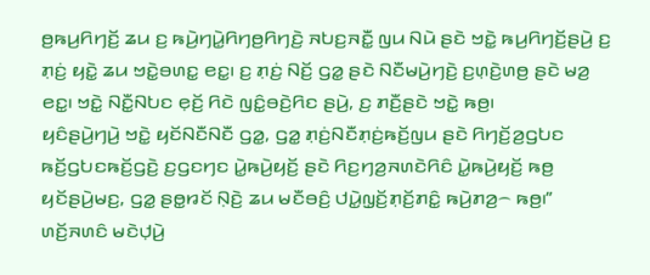ꤥ꤬ꤒꤣ꤬ꤖꤚꤢꤩ꤬ ꤘꤣ ꤢ꤬ ꤒꤣꤧ꤬ꤚꤣꤧ꤭ꤖꤚꤥ꤬ꤖꤚꤢꤧ꤬ ꤏꤝꤢ꤬ꤏꤢꤪ꤭ ꤜꤣ ꤡꤣꤧ ꤔꤢꤧ ꤠꤢꤧ꤭ ꤒꤣ꤬ꤖꤚꤢꤩ꤬ꤔꤣꤧ꤬ ꤢ꤬ ꤊ꤫ꤢꤦ꤬ ꤟꤢꤧ꤭ ꤘꤣ ꤠꤢꤧ꤭ꤋꤛꤢ꤭ ꤕꤢ꤭꤯ ꤢ꤬ ꤊ꤫ꤢꤦ꤬ ꤡꤢꤩ꤬ ꤞꤤ꤭ ꤔꤢꤧ ꤡꤢꤪꤗꤣꤧ꤬ꤚꤢꤧ꤬ ꤢ꤬ꤛ꤫ꤢꤧ꤬ꤛꤥ꤬ ꤔꤢꤧ ꤗꤤ꤬ ꤕꤢ꤭꤯ ꤠꤢꤧ꤭ ꤡꤢꤪ꤭ꤡꤝꤢ ꤕ꤫ꤢꤩ꤬ ꤖꤢꤧ ꤜꤢꤨ꤭ꤋꤢꤧ꤬ꤖꤢ ꤔꤣꤧ꤬, ꤢ꤬ ꤊꤢꤪ꤬ꤔꤢꤧ ꤠꤢꤧ꤭ ꤒꤥ꤬꤯
ꤟꤢꤨꤔꤣꤧ꤬ꤚꤣꤧ꤬ ꤠꤢꤧ꤭ ꤟꤢꤩꤡꤢꤪꤡꤢꤪ ꤞꤤ꤭, ꤞꤤ꤭ ꤊ꤫ꤢꤦ꤬ꤡꤢꤪꤊ꤫ꤢꤦ꤬ꤒꤢꤩ꤬ꤜꤣ ꤔꤢꤧ ꤖꤚꤢꤩ꤬ꤤ꤬ꤞꤝꤢ ꤒꤢꤩ꤬ꤞꤝꤢꤒꤢꤩ꤬ꤞꤢꤧ꤬ ꤢ꤬ꤞꤢꤚꤢ ꤣꤧ꤭ꤒꤣꤧ꤬ꤟꤢꤩ꤬ ꤔꤢꤧ ꤖꤢ꤬ꤚꤤ꤬ꤏꤛꤢꤧꤖꤢꤨ ꤣꤧ꤭ꤒꤣꤧ꤬ꤟꤢꤩ꤬ ꤒꤥ꤬ ꤟꤢꤩꤔꤣꤧ꤬ꤗꤢ꤬, ꤞꤤ꤭ ꤔꤥ꤭ꤙꤢꤩ ꤡ꤫ꤢꤧ꤬ ꤘꤣ ꤗꤢꤪꤋꤢꤨ꤬ ꤓꤣꤧ꤭ꤜ꤫ꤢꤩ꤬ꤊ꤫ꤢꤩ꤬ꤊꤢꤨ꤭ ꤒꤣꤧ꤬ꤊꤤ꤬꤮ ꤒꤥ꤬꤯”
ꤛꤢꤩ꤬ꤏꤛꤢꤨ ꤗꤢꤧꤓ꤫ꤣꤧ꤬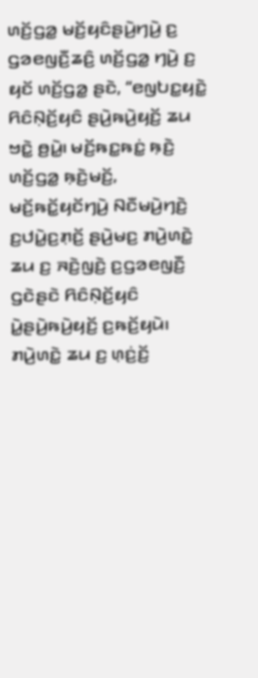ꤛꤢꤩ꤬ꤞꤤ꤭ ꤗꤢꤩ꤬ꤟꤢꤨꤔꤣꤧ꤬ꤚꤣꤧ꤬ ꤢ꤬ ꤞꤤꤕꤜꤢꤪ꤬ꤘꤢꤨ꤬ ꤛꤢꤩ꤬ꤞꤤ꤭ ꤚꤣꤧ꤬ ꤢ꤬ ꤟꤢꤩ ꤛꤢꤩ꤬ꤞꤤ꤭ ꤔꤢꤧ, “ꤕꤜꤝꤢ꤭ꤟꤢꤧ꤭ ꤖꤢꤨꤡ꤫ꤢꤩ꤬ꤟꤢꤨ ꤔꤣꤧ꤬ꤒꤣꤧ꤬ꤟꤢꤩ꤬ ꤘꤣ ꤠꤢꤧ꤭ ꤥ꤬ꤣꤧ꤭꤯ ꤗꤢꤩ꤬ꤒꤢ꤭ꤒꤢꤦ꤭ ꤒ꤫ꤢꤧ꤬ ꤛꤢꤩ꤬ꤞꤤ꤭ ꤒ꤫ꤢꤧ꤬ꤗꤢꤩ꤬, ꤗꤢꤩ꤬ꤒꤢꤩ꤭ꤟꤢꤩꤚꤣꤧ꤬ ꤡꤢꤪꤗꤣꤧ꤬ꤚꤢꤧ꤬ ꤢ꤬ꤓꤣꤧ꤭ꤢ꤬ꤊ꤫ꤢꤩ꤬ ꤔꤣꤧ꤬ꤗꤢ꤬ ꤊꤣꤧ꤬ꤛꤢꤧ꤭ ꤘꤣ ꤢ꤬ ꤏꤢꤧ꤬ꤜꤢꤧ꤬ ꤢ꤬ꤞꤤꤕꤜꤢꤪ꤬ ꤞꤢꤧꤔꤢꤧ ꤖꤢꤨꤡ꤫ꤢꤩ꤬ꤟꤢꤨ ꤣꤧ꤭ꤔꤣꤧ꤬ꤒꤣꤧ꤬ꤟꤢꤩ꤬ ꤢ꤬ꤒꤢꤩ꤬ꤟꤣꤧ꤯
ꤊꤣꤧ꤬ꤛꤢꤧ꤭ ꤘꤣ ꤢ꤬ ꤛ꤫ꤢꤦ꤬ꤢꤩ꤬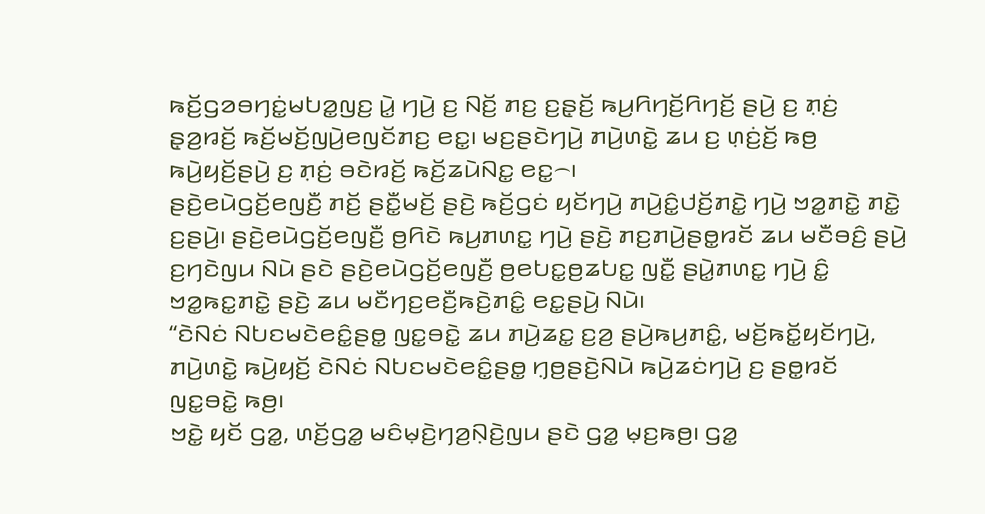ꤒꤢꤩ꤬ꤞꤤꤋꤚꤢꤦ꤭ꤗꤝꤤ꤭ꤜꤢ꤬ ꤣꤧ꤭ ꤚꤣꤧ꤬ ꤢ꤬ ꤡꤢꤩ꤬ ꤊꤢ꤬ ꤢ꤬ꤔ꤫ꤢꤩ꤬ ꤒꤣ꤬ꤖꤚꤢꤩ꤬ꤖꤚꤢꤩ꤬ ꤔꤣꤧ꤬ ꤢ꤬ ꤊ꤫ꤢꤦ꤬ ꤔ꤫ꤤ꤬ꤙꤢꤩ꤬ ꤒꤢꤩ꤬ꤗꤢꤩ꤬ꤜꤣꤧ꤬ꤕꤜꤢꤩꤊꤢ꤬ ꤕꤢ꤭꤯ ꤗꤢ꤬ꤔꤢꤧꤚꤣꤧ꤬ ꤊꤣꤧ꤬ꤛꤢꤧ꤭ ꤘꤣ ꤢ꤬ ꤛ꤫ꤢꤦ꤬ꤢꤩ꤬ ꤒꤥ꤬ ꤒꤣꤧ꤬ꤟꤢꤩ꤬ꤔꤣꤧ꤬ ꤢ꤬ ꤊ꤫ꤢꤦ꤬ ꤋꤢꤧꤙꤢꤩ꤬ ꤒꤢꤩ꤬ꤘꤣꤧꤡꤢ꤭ ꤕꤢ꤭꤮꤯
ꤔꤢꤧ꤬ꤕꤣꤧꤞꤢꤩ꤬ꤕꤜꤢꤪ꤬ ꤊꤢꤩ꤬ ꤔꤢꤪ꤭ꤗꤢꤩ꤬ ꤔꤢꤧ꤬ ꤒꤢꤩ꤬ꤞꤢꤦ ꤟꤢꤩꤚꤣꤧ꤬ ꤊꤣꤧ꤬ꤢꤨ꤭ꤓꤢꤩ꤬ꤊꤢꤧ꤭ ꤚꤣꤧ꤬ ꤠꤤ꤭ꤊꤢꤧ꤭ ꤊꤢꤧ꤭ ꤢ꤬ꤔꤣꤧ꤬꤯ ꤔꤢꤧ꤬ꤕꤣꤧꤞꤢꤩ꤬ꤕꤜꤢꤪ꤬ ꤥ꤬ꤖꤢꤧ ꤒꤣ꤬ꤊꤛꤢ꤭ ꤚꤣꤧ꤬ ꤔꤢꤧ꤬ ꤊꤢ꤬ꤊꤣꤧ꤬ꤔꤥ꤭ꤙꤢꤩ ꤘꤣ ꤗꤢꤪꤋꤢꤨ꤬ ꤔꤣꤧ꤬ ꤢ꤬ꤚꤢꤧꤜꤣ ꤡꤣꤧ ꤔꤢꤧ ꤔꤢꤧ꤬ꤕꤣꤧꤞꤢꤩ꤬ꤕꤜꤢꤪ꤬ ꤥ꤬ꤕꤝꤢ꤭ꤥ꤬ꤘꤝꤢ꤭ ꤜꤢꤪ꤭ ꤔꤣꤧ꤭ꤊꤛꤢ꤭ ꤚꤣꤧ꤬ ꤢꤨ꤭ ꤠꤤ꤭ꤒꤢ꤭ꤊꤢꤧ꤭ ꤔꤢꤧ꤬ ꤘꤣ ꤗꤢꤪꤚꤢ꤬ꤕꤢꤪ꤬ꤒꤢꤧ꤬ꤊꤢꤨ꤭ ꤕꤢ꤭ꤔꤣꤧ꤬ ꤡꤣꤧ꤯
“ꤢꤧꤡꤢꤦ ꤡꤝꤢꤗꤢꤧꤕꤢꤨ꤭ꤔꤥ꤭ ꤜꤢ꤭ꤋꤢꤧ꤭ ꤘꤣ ꤊꤣꤧ꤬ꤘꤢ꤭ ꤢ꤬ꤤ꤬ ꤔꤣꤧ꤬ꤒꤣ꤬ꤊꤢꤨ꤭, ꤗꤢꤩ꤬ꤒꤢꤩ꤭ꤟꤢꤩꤚꤣꤧ꤬, ꤊꤣꤧ꤬ꤛꤢꤧ꤭ ꤒꤣꤧ꤬ꤟꤢꤩ꤬ ꤢꤧꤡꤢꤦ ꤡꤝꤢꤗꤢꤧꤕꤢꤨ꤭ꤔꤥ꤭ ꤚ꤫ꤥ꤬ꤔꤢꤧ꤬ꤡꤣꤧ ꤒꤣꤧ꤬ꤘꤢꤦꤚꤣꤧ꤬ ꤢ꤬ ꤔꤥ꤭ꤙꤢꤩ ꤜꤢ꤭ꤋꤢꤧ꤭ ꤒꤥ꤬꤯
ꤠꤢꤧ꤭ ꤟꤢꤩ ꤞꤤ꤭, ꤛꤢꤩ꤬ꤞꤤ꤭ ꤗꤢꤨꤗ꤫ꤢꤧ꤬ꤚꤤ꤬ꤡ꤫ꤢꤧ꤬ꤜꤣ ꤔꤢꤧ ꤞꤤ꤭ ꤗ꤫ꤢ꤬ꤒꤥ꤬꤯ ꤞꤤ꤭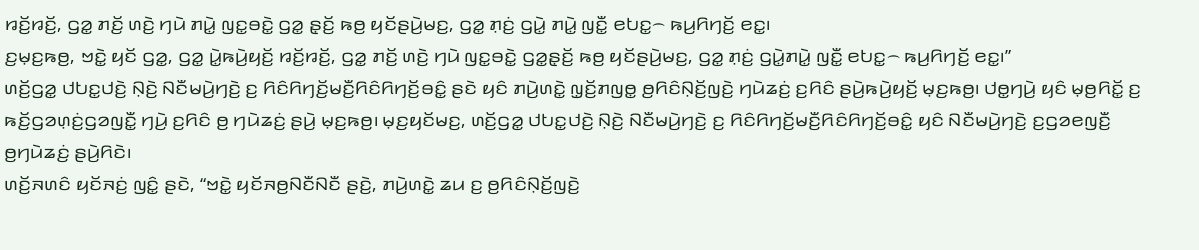ꤙꤢꤩ꤬ꤙꤢꤩ꤬, ꤞꤤ꤭ ꤊꤢꤩ꤬ ꤛꤢꤧ꤬ ꤚꤣꤧ ꤊꤣꤧ꤭ ꤜꤢ꤭ꤋꤢꤧ꤭ ꤞꤤ꤭ ꤔ꤫ꤢꤩ꤬ ꤒꤥ꤬ ꤟꤢꤩꤔꤣꤧ꤬ꤗꤢ꤬, ꤞꤤ꤭ ꤊ꤫ꤢꤦ꤬ ꤞꤣꤧ꤭ ꤊꤣꤧ꤭ ꤜꤢꤪ꤭ ꤕꤝꤢ꤭꤮ ꤒꤣ꤬ꤖꤚꤢꤩ꤬ ꤕꤢ꤭꤯
ꤢ꤬ꤗ꤫ꤢ꤬ꤒꤥ꤬, ꤠꤢꤧ꤭ ꤟꤢꤩ ꤞꤤ꤭, ꤞꤤ꤭ ꤣꤧ꤭ꤒꤣꤧ꤬ꤟꤢꤩ꤬ ꤙꤢꤩ꤬ꤙꤢꤩ꤬, ꤞꤤ꤭ ꤊꤢꤩ꤬ ꤛꤢꤧ꤬ ꤚꤣꤧ ꤜꤢ꤭ꤋꤢꤧ꤭ ꤞꤤ꤭ꤔ꤫ꤢꤩ꤬ ꤒꤥ꤬ ꤟꤢꤩꤔꤣꤧ꤬ꤗꤢ꤬, ꤞꤤ꤭ ꤊ꤫ꤢꤦ꤬ ꤞꤣꤧ꤭ꤊꤣꤧ꤭ ꤜꤢꤪ꤭ ꤕꤝꤢ꤭꤮ ꤒꤣ꤬ꤖꤚꤢꤩ꤬ ꤕꤢ꤭꤯”
ꤛꤢꤩ꤬ꤞꤤ꤭ ꤓꤝꤢ꤭ꤓꤢꤧ꤬ ꤡ꤫ꤢꤧ꤬ ꤡꤢꤪꤗꤣꤧ꤬ꤚꤢꤧ꤬ ꤢ꤬ ꤖꤢꤨꤖꤚꤢꤩ꤬ꤗꤢꤪ꤬ꤖꤢꤨꤖꤚꤢꤩ꤬ꤋꤢꤨ꤭ ꤔꤢꤧ ꤟꤢꤨ ꤊꤣꤧ꤬ꤛꤢꤧ꤭ ꤜ꤫ꤢꤩ꤬ꤊꤜꤥ꤭ ꤥ꤬ꤖꤢꤨꤡ꤫ꤢꤩ꤬ꤜꤢꤧ꤬ ꤚꤣꤧꤘꤢꤦ꤬ ꤢ꤬ꤖꤢꤨ ꤔꤣꤧ꤬ꤒꤣꤧ꤬ꤟꤢꤩ꤬ ꤗ꤫ꤢ꤬ꤒꤥ꤬꤯ ꤓꤥ꤭ꤚꤣꤧ꤬ ꤟꤢꤨ ꤗ꤫ꤥ꤬ꤖꤢꤩ꤭ ꤢ꤬ ꤒꤢꤩ꤬ꤞꤤꤛ꤫ꤢꤦ꤬ꤞꤤꤜꤢꤪ꤭ ꤚꤣꤧ꤬ ꤢ꤬ꤖꤢꤨ ꤥ꤬ ꤚꤣꤧꤘꤢꤦ꤬ ꤔꤣꤧ꤬ ꤗ꤫ꤢ꤬ꤒꤥ꤬꤯ ꤗ꤫ꤢ꤬ꤟꤢꤩꤗꤢ꤬, ꤛꤢꤩ꤬ꤞꤤ꤭ ꤓꤝꤢ꤭ꤓꤢꤧ꤬ ꤡ꤫ꤢꤧ꤬ ꤡꤢꤪꤗꤣꤧ꤬ꤚꤢꤧ꤬ ꤢ꤬ ꤖꤢꤨꤖꤚꤢꤩ꤬ꤗꤢꤪ꤬ꤖꤢꤨꤖꤚꤢꤩ꤬ꤋꤢꤨ꤭ ꤟꤢꤨ ꤡꤢꤪꤗꤣꤧ꤬ꤚꤢꤧ꤬ ꤢ꤬ꤞꤤꤕꤜꤢꤪ꤬ ꤥ꤬ꤚꤣꤧꤘꤢꤦ꤬ ꤔꤣꤧ꤬ꤖꤢꤧ꤯
ꤛꤢꤩ꤬ꤏꤛꤢꤨ ꤟꤢꤩꤏꤢꤦ꤬ ꤜꤢꤨ꤭ ꤔꤢꤧ, “ꤠꤢꤧ꤭ ꤟꤢꤩꤏꤥ꤬ꤡꤢꤪꤡꤢꤪ ꤔꤢꤧ꤬, ꤊꤣꤧ꤬ꤛꤢꤧ꤭ ꤘꤣ ꤢ꤬ ꤥ꤬ꤖꤢꤨꤡ꤫ꤢꤩ꤬ꤜꤢꤧ꤬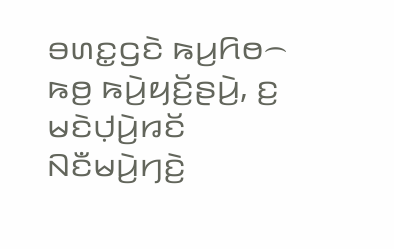ꤋꤛꤢ꤭ꤞꤢꤧ ꤒꤣ꤬ꤖꤥ꤮ ꤒꤥ꤬ ꤒꤣꤧ꤬ꤟꤢꤩ꤬ꤔꤣꤧ꤬, ꤢ꤬ ꤗꤢꤧꤓ꤫ꤣꤧ꤬ꤙꤢꤩ ꤡꤢꤪꤗꤣꤧ꤬ꤚꤢꤧ꤬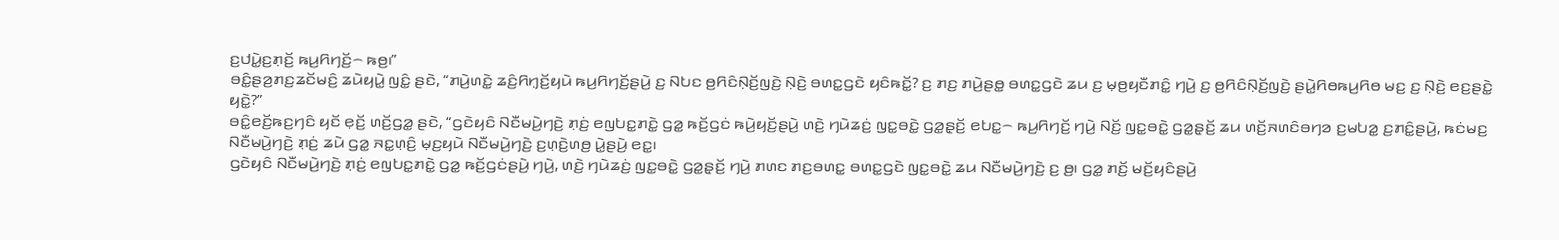ꤢ꤬ꤓꤣꤧ꤭ꤢ꤬ꤊ꤫ꤢꤩ꤬ ꤒꤣ꤬ꤖꤚꤢꤩ꤬꤮ ꤒꤥ꤬꤯”
ꤋꤢꤨ꤭ꤔꤤ꤬ꤊꤢ꤬ꤘꤢꤩꤗꤢꤨ꤬ ꤘꤣꤧꤟꤣꤧ꤭ ꤜꤢꤨ꤭ ꤔꤢꤧ, “ꤊꤣꤧ꤬ꤛꤢꤧ꤭ ꤘꤢꤨ꤬ꤖꤚ꤫ꤢꤩ꤬ꤟꤣꤧ ꤒꤣ꤬ꤖꤚꤢꤩ꤬ꤔꤣꤧ꤬ ꤢ꤬ ꤡꤝꤢ ꤥ꤬ꤖꤢꤨꤡ꤫ꤢꤩ꤬ꤜꤢꤧ꤬ ꤡ꤫ꤢꤧ꤬ ꤋꤛꤢ꤭ꤞꤢꤧ ꤟꤢꤨꤒꤢꤩ꤭? ꤢ꤬ ꤊꤢ꤬ ꤊꤣꤧ꤬ꤔꤥ꤭ ꤋꤛꤢ꤭ꤞꤢꤧ ꤘꤣ ꤢ꤬ ꤗ꤫ꤥ꤬ꤟꤢꤪꤊꤢꤨ꤭ ꤚꤣꤧ꤬ ꤢ꤬ ꤥ꤬ꤖꤢꤨꤡ꤫ꤢꤩ꤬ꤜꤢꤧ꤬ ꤔꤣꤧ꤭ꤖꤥꤒꤣ꤬ꤖꤥ ꤗꤢ꤬ ꤢ꤬ ꤡ꤫ꤢꤧ꤬ ꤕꤢ꤬ꤔꤢꤧ꤭ ꤟꤢꤧ꤭?”
ꤋꤢꤨ꤭ꤕꤢꤩ꤬ꤒꤢ꤬ꤚꤢꤨ ꤟꤢꤩ ꤕ꤫ꤢꤩ꤬ ꤛꤢꤩ꤬ꤞꤤ꤭ ꤔꤢꤧ, “ꤞꤢꤧꤟꤢꤨ ꤡꤢꤪꤗꤣꤧ꤬ꤚꤢꤧ꤬ ꤊ꤫ꤢꤦ꤬ ꤕꤜꤝꤢ꤭ꤊꤢꤧ꤭ ꤞꤤ꤭ ꤒꤢꤩ꤬ꤞꤢꤦ ꤒꤣꤧ꤬ꤟꤢꤩ꤬ꤔꤣꤧ꤬ ꤛꤢꤧ꤬ ꤚꤣꤧꤘꤢꤦ꤬ ꤜꤢ꤭ꤋꤢꤧ꤭ ꤞꤤ꤭ꤔ꤫ꤢꤩ꤬ ꤕꤝꤢ꤭꤮ ꤒꤣ꤬ꤖꤚꤢꤩ꤬ ꤚꤣꤧ꤬ ꤡꤢꤩ꤬ ꤜꤢ꤭ꤋꤢꤧ꤭ ꤞꤤ꤭ꤔ꤫ꤢꤩ꤬ ꤘꤣ ꤛꤢꤩ꤬ꤏꤛꤢꤨꤋꤚꤤ ꤢ꤬ꤗꤝꤤ꤭ ꤢ꤬ꤊꤢꤨ꤭ꤔꤣꤧ꤬, ꤒꤢꤦꤗꤢ꤬ ꤡꤢꤪꤗꤣꤧ꤬ꤚꤢꤧ꤬ ꤊ꤫ꤢꤦ꤬ ꤘꤣꤧ ꤞꤤ꤭ ꤏꤢ꤭ꤛ꤫ꤢꤨ꤬ ꤗ꤫ꤢ꤬ꤟꤣꤧ ꤡꤢꤪꤗꤣꤧ꤬ꤚꤢꤧ꤬ ꤢ꤬ꤛ꤫ꤢꤧ꤬ꤛꤥ꤬ ꤣꤧ꤭ꤔꤣꤧ꤬ ꤕꤢ꤭꤯
ꤞꤢꤧꤟꤢꤨ ꤡꤢꤪꤗꤣꤧ꤬ꤚꤢꤧ꤬ ꤊ꤫ꤢꤦ꤬ ꤕꤜꤝꤢ꤭ꤊꤢꤧ꤭ ꤞꤤ꤭ ꤒꤢꤩ꤬ꤞꤢꤦꤔꤣꤧ꤬ ꤚꤣꤧ꤬, ꤛꤢꤧ꤬ ꤚꤣꤧꤘꤢꤦ꤬ ꤜꤢ꤭ꤋꤢꤧ꤭ ꤞꤤ꤭ꤔ꤫ꤢꤩ꤬ ꤚꤣꤧ꤬ ꤊꤛꤢ ꤊꤢ꤬ꤋꤛꤢ꤭ ꤋꤛꤢ꤭ꤞꤢꤧ ꤜꤢ꤭ꤋꤢꤧ꤭ ꤘꤣ ꤡꤢꤪꤗꤣꤧ꤬ꤚꤢꤧ꤬ ꤢ꤬ ꤥ꤬꤯ ꤞꤤ꤭ ꤊꤢꤩ꤬ ꤗꤢꤩ꤬ꤟꤢꤨꤔꤣꤧ꤬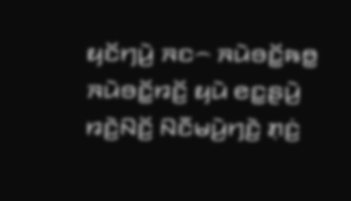ꤟꤢꤩꤚꤣꤧ꤬ ꤏꤢ꤮ ꤏꤣꤧꤋꤢꤩ꤭ꤒꤥ꤭ ꤏꤣꤧꤋꤢꤩ꤭ꤙꤢꤩ꤬ ꤟꤣꤧ ꤕꤢ꤭ꤔꤣꤧ꤬ ꤙꤢꤧ꤬ꤡꤢꤩ꤬ ꤡꤢꤪꤗꤣꤧ꤬ꤚꤢꤧ꤬ ꤊ꤫ꤢꤦ꤬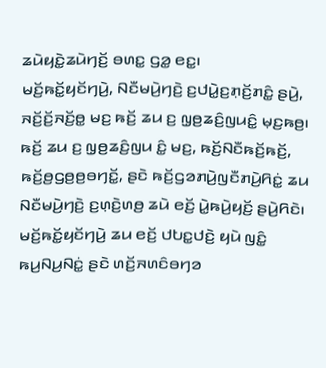ꤘꤣꤧꤟꤢꤧ꤭ꤘꤣꤧꤚꤢꤩ꤬ ꤋꤛꤢ꤭ ꤞꤤ꤭ ꤕꤢ꤭꤯
ꤗꤢꤩ꤬ꤒꤢꤩ꤭ꤟꤢꤩꤚꤣꤧ꤬, ꤡꤢꤪꤗꤣꤧ꤬ꤚꤢꤧ꤬ ꤢ꤬ꤓꤣꤧ꤭ꤢ꤬ꤊ꤫ꤢꤩ꤬ꤊꤢꤨ꤭ ꤔꤣꤧ꤬, ꤏꤢꤩ꤬ꤢꤩ꤬ꤏꤢꤩ꤬ꤥ꤭ ꤗꤢ꤬ ꤒꤢꤩ꤬ ꤘꤣ ꤢ꤬ ꤜ꤫ꤥ꤬ꤘꤢꤨ꤬ꤜꤣꤢꤨ꤭ ꤗ꤫ꤢ꤬ꤒꤥ꤬꤯ ꤒꤢꤩ꤬ ꤘꤣ ꤢ꤬ ꤜ꤫ꤥ꤬ꤘꤢꤨ꤬ꤜꤣ ꤢꤨ꤭ ꤗꤢ꤬, ꤒꤢꤩ꤬ꤡꤢꤪꤒꤢꤩ꤬ꤒꤢꤩ꤬, ꤒꤢꤩ꤬ꤥ꤬ꤞꤥ꤬ꤥ꤬ꤋꤚꤢꤩ꤭, ꤔꤢꤧ ꤒꤢꤩ꤬ꤞꤤꤊꤣꤧ꤬ꤜꤢꤪꤊꤣꤧ꤬ꤖꤢꤦ꤭ ꤘꤣ ꤡꤢꤪꤗꤣꤧ꤬ꤚꤢꤧ꤬ ꤢ꤬ꤛ꤫ꤢꤧ꤬ꤛꤥ꤬ ꤘꤣꤧ ꤕꤢꤩ꤬ ꤣꤧ꤭ꤒꤣꤧ꤬ꤟꤢꤩ꤬ ꤔꤣꤧ꤬ꤖꤢꤧ꤯
ꤗꤢꤩ꤬ꤒꤢꤩ꤭ꤟꤢꤩꤚꤣꤧ꤬ ꤘꤣ ꤕꤢꤩ꤬ ꤓꤝꤢ꤭ꤓꤢꤧ꤬ ꤟꤣꤧ ꤜꤢꤨ꤭ ꤒꤣ꤬ꤡꤣ꤬ꤡꤢꤦ꤭ ꤔꤢꤧ ꤛꤢꤩ꤬ꤏꤛꤢꤨꤋꤚꤤ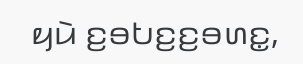ꤟꤣꤧ ꤢ꤬ꤋꤝꤢ꤬ꤢ꤬ꤋꤛꤢ꤭,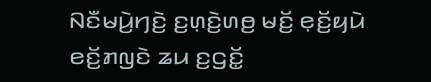ꤡꤢꤪꤗꤣꤧ꤬ꤚꤢꤧ꤬ ꤢ꤬ꤛ꤫ꤢꤧ꤬ꤛꤥ꤬ ꤗꤢꤩ꤬ ꤕ꤫ꤢꤩ꤬ꤟꤣꤧ ꤕꤢꤩ꤬ꤊꤜꤢꤧ ꤘꤣ ꤢ꤬ꤞꤢꤩ꤭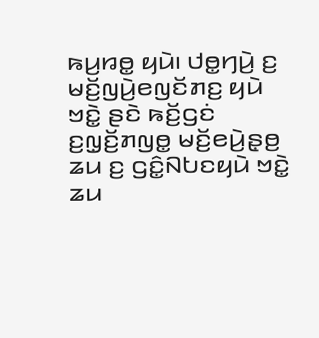ꤒꤣ꤬ꤙꤥ꤭ ꤟꤣꤧ꤯ ꤓꤥ꤭ꤚꤣꤧ꤬ ꤢ꤬ ꤗꤢꤩ꤬ꤜꤣꤧ꤬ꤕꤜꤢꤩꤊꤢ꤬ ꤟꤣꤧ ꤠꤢꤧ꤭ ꤔꤢꤧ ꤒꤢꤩ꤬ꤞꤢꤦ ꤢ꤬ꤜ꤫ꤢꤩ꤬ꤊꤜꤥ꤭ ꤗꤢꤩ꤬ꤕꤣꤧ꤬ꤔ꤫ꤥ꤬ ꤘꤣ ꤢ꤬ ꤞꤢꤨ꤭ꤡꤝꤢꤟꤣꤧ ꤠꤢꤧ꤭ ꤘꤣ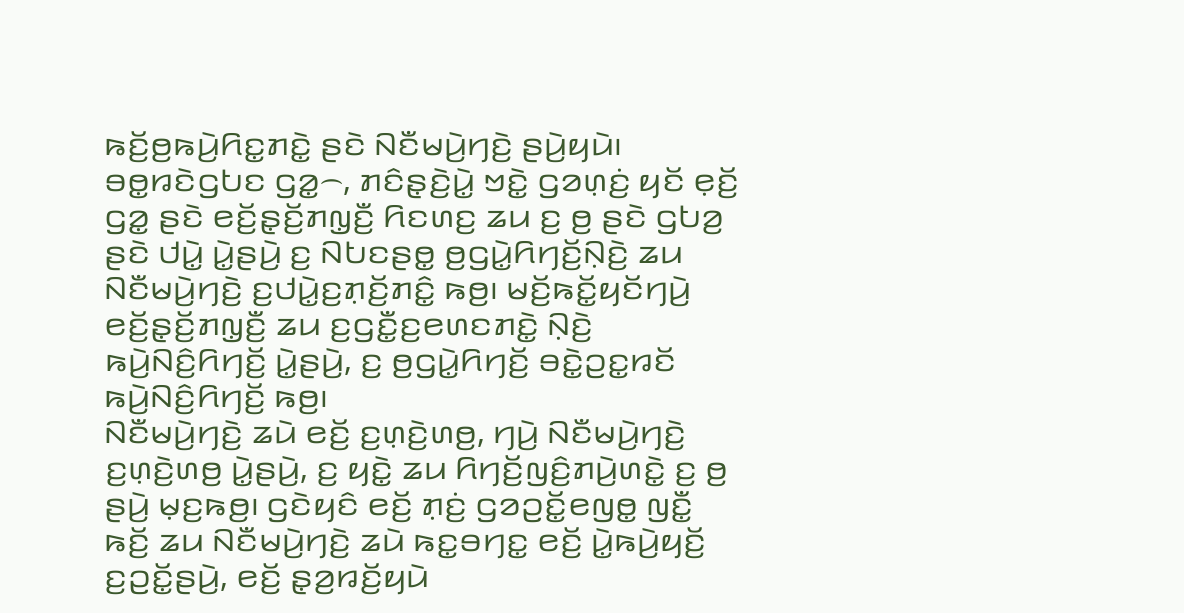ꤒꤢꤩ꤬ꤥ꤬ꤒꤣꤧ꤬ꤖꤢ꤭ꤊꤢꤧ꤭ ꤔꤢꤧ ꤡꤢꤪꤗꤣꤧ꤬ꤚꤢꤧ꤬ ꤔꤣꤧ꤬ꤟꤣꤧ꤯
ꤋꤥ꤭ꤙꤢꤧꤞꤝꤢ ꤞꤤ꤭꤮, ꤊꤢꤨꤔ꤫ꤢꤧ꤬ꤣꤧ꤭ ꤠꤢꤧ꤭ ꤞꤤꤛ꤫ꤢꤦ꤬ ꤟꤢꤩ ꤕ꤫ꤢꤩ꤬ ꤞꤤ꤭ ꤔꤢꤧ ꤕꤢꤩ꤬ꤔ꤫ꤢꤩ꤬ꤊꤜ꤫ꤢꤪ꤬ ꤖꤢꤛꤢ꤬ ꤘꤣ ꤢ꤬ ꤥ꤬ ꤔꤢꤧ ꤞꤝꤤ꤬ ꤔꤢꤧ ꤓꤣꤧ꤭ ꤣꤧ꤭ꤔꤣꤧ꤬ ꤢ꤬ ꤡꤝꤢꤔꤥ꤭ ꤥ꤬ꤞꤣꤧ꤭ꤖꤚꤢꤩ꤬ꤡ꤫ꤢꤧ꤬ ꤘꤣ ꤡꤢꤪꤗꤣꤧ꤬ꤚꤢꤧ꤬ ꤢ꤬ꤓꤣꤧ꤭ꤢ꤬ꤊ꤫ꤢꤩ꤬ꤊꤢꤨ꤭ ꤒꤥ꤬꤯ ꤗꤢꤩ꤬ꤒꤢꤩ꤭ꤟꤢꤩꤚꤣꤧ꤬ ꤕꤢꤩ꤬ꤔ꤫ꤢꤩ꤬ꤊꤜ꤫ꤢꤪ꤬ ꤘꤣ ꤢ꤬ꤞꤢꤪ꤭ꤢ꤬ꤕꤛꤢꤊꤢꤧ꤭ ꤡ꤫ꤢꤧ꤬ ꤒꤣꤧ꤬ꤡꤢꤨ꤬ꤖꤚꤢꤩ꤬ ꤣꤧ꤭ꤔꤣꤧ꤬, ꤢ꤬ ꤥ꤬ꤞꤣꤧ꤭ꤖꤚꤢꤩ꤬ ꤋꤢꤧ꤭ꤑꤢ꤭ꤙꤢꤩ ꤒꤣꤧ꤬ꤡꤢꤨ꤬ꤖꤚꤢꤩ꤬ ꤒꤥ꤬꤯
ꤡꤢꤪꤗꤣꤧ꤬ꤚꤢꤧ꤬ ꤘꤣꤧ ꤕꤢꤩ꤬ ꤢ꤬ꤛ꤫ꤢꤧ꤬ꤛꤥ꤬, ꤚꤣꤧ꤬ ꤡꤢꤪꤗꤣꤧ꤬ꤚꤢꤧ꤬ ꤢ꤬ꤛ꤫ꤢꤧ꤬ꤛꤥ꤬ ꤣꤧ꤭ꤔꤣꤧ꤬, ꤢ꤬ ꤟꤢꤧ꤭ ꤘꤣ ꤖꤚꤢꤩ꤬ꤜꤢꤨ꤬ꤊꤣꤧ꤬ꤛꤢꤧ꤭ ꤢ꤬ ꤥ꤬ ꤔꤣꤧ꤬ ꤗ꤫ꤢ꤬ꤒꤥ꤬꤯ ꤞꤢꤧꤟꤢꤨ ꤕꤢꤩ꤬ ꤊ꤫ꤢꤦ꤬ ꤞꤤꤑꤢꤩ꤭ꤕꤜꤥ꤭ ꤜꤢꤪ꤭ ꤒꤢꤩ꤬ ꤘꤣ ꤡꤢꤪꤗꤣꤧ꤬ꤚꤢꤧ꤬ ꤘꤣꤧ ꤒꤢ꤭ꤋꤚꤢ꤭ ꤕꤢꤩ꤬ ꤣꤧ꤭ꤒꤣꤧ꤬ꤟꤢꤩ꤬ ꤢ꤬ꤑꤢꤩ꤭ꤔꤣꤧ꤬, ꤕꤢꤩ꤬ ꤔ꤫ꤤ꤬ꤙꤢꤩ꤬ꤟꤣꤧ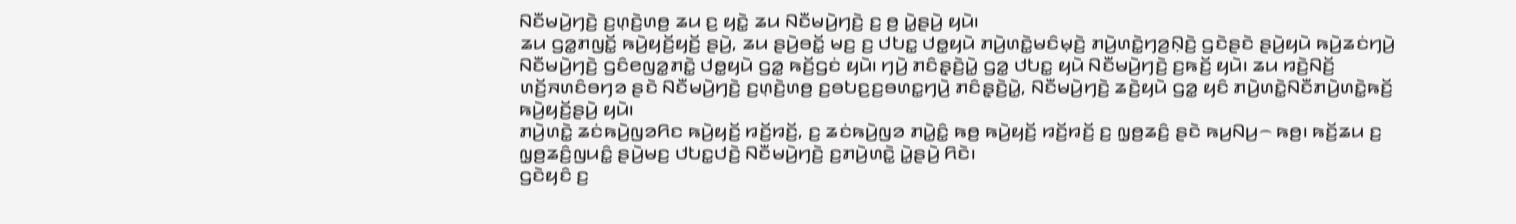ꤡꤢꤪꤗꤣꤧ꤬ꤚꤢꤧ꤬ ꤢ꤬ꤛ꤫ꤢꤧ꤬ꤛꤥ꤬ ꤘꤣ ꤢ꤬ ꤟꤢꤧ꤭ ꤘꤣ ꤡꤢꤪꤗꤣꤧ꤬ꤚꤢꤧ꤬ ꤢ꤬ ꤥ꤬ ꤣꤧ꤭ꤔꤣꤧ꤬ ꤟꤣꤧ꤯
ꤘꤣ ꤞꤤ꤭ꤊꤜꤢꤩ꤭ ꤒꤣꤧ꤬ꤟꤢꤩ꤬ꤟꤢꤩ꤬ ꤔꤣꤧ꤬, ꤘꤣ ꤔꤣꤧ꤬ꤋꤢꤩ꤭ ꤗꤢ꤬ ꤢ꤬ ꤓꤝꤢ꤭ ꤓꤥ꤭ꤟꤣꤧ ꤊꤣꤧ꤬ꤛꤢꤧ꤭ꤗꤢꤨꤗ꤫ꤢꤧ꤬ ꤊꤣꤧ꤬ꤛꤢꤧ꤭ꤚꤤ꤬ꤡ꤫ꤢꤧ꤬ ꤞꤢꤧꤔꤢꤧ ꤔꤣꤧ꤬ꤟꤣꤧ ꤒꤣꤧ꤬ꤘꤢꤦꤚꤣꤧ꤬ ꤡꤢꤪꤗꤣꤧ꤬ꤚꤢꤧ꤬ ꤞꤢꤨꤕꤜꤤ꤭ꤊꤢꤧ꤭ ꤓꤥ꤭ꤟꤣꤧ ꤞꤤ꤭ ꤒꤢꤩ꤬ꤞꤢꤦ ꤟꤣꤧ꤯ ꤚꤣꤧ꤬ ꤊꤢꤨꤔ꤫ꤢꤧ꤬ꤣꤧ꤭ ꤞꤤ꤭ ꤓꤝꤢ꤭ ꤟꤣꤧ ꤡꤢꤪꤗꤣꤧ꤬ꤚꤢꤧ꤬ ꤢ꤬ꤒꤢꤩ꤬ ꤟꤣꤧ꤯ ꤘꤣ ꤙꤢꤧ꤬ꤡꤢꤩ꤬ ꤛꤢꤩ꤬ꤏꤛꤢꤨꤋꤚꤤ ꤔꤢꤧ ꤡꤢꤪꤗꤣꤧ꤬ꤚꤢꤧ꤬ ꤢ꤬ꤛ꤫ꤢꤧ꤬ꤛꤥ꤬ ꤢ꤬ꤋꤝꤢ꤬ꤢ꤬ꤋꤛꤢ꤭ꤚꤣꤧ꤬ ꤊꤢꤨꤔ꤫ꤢꤧ꤬ꤣꤧ꤭, ꤡꤢꤪꤗꤣꤧ꤬ꤚꤢꤧ꤬ ꤘꤢꤧ꤬ꤟꤣꤧ ꤞꤤ꤭ ꤟꤢꤨ ꤊꤣꤧ꤬ꤛꤢꤧ꤭ꤡꤢꤪꤊꤣꤧ꤬ꤛꤢꤧ꤭ꤒꤢꤩ꤬ ꤒꤣꤧ꤬ꤟꤢꤩ꤬ꤔꤣꤧ꤬ ꤟꤣꤧ꤯
ꤊꤣꤧ꤬ꤛꤢꤧ꤭ ꤘꤢꤦꤒꤣꤧ꤬ꤜꤤꤖꤢ ꤒꤣꤧ꤬ꤟꤢꤩ꤬ ꤙꤢꤩ꤬ꤙꤢꤩ꤬, ꤢ꤬ ꤘꤢꤦꤒꤣꤧ꤬ꤜꤤ ꤊꤣꤧ꤭ꤢꤨ꤭ ꤒꤥ꤬ ꤒꤣꤧ꤬ꤟꤢꤩ꤬ ꤙꤢꤩ꤬ꤙꤢꤩ꤬ ꤢ꤬ ꤜ꤫ꤥ꤬ꤘꤢꤨ꤬ ꤔꤢꤧ ꤒꤣ꤬ꤡꤣ꤬꤮ ꤒꤥ꤬꤯ ꤒꤢꤩ꤬ꤘꤣ ꤢ꤬ ꤜ꤫ꤥ꤬ꤘꤢꤨ꤬ꤜꤣꤢꤨ꤭ ꤔꤣꤧ꤬ꤗꤢ꤬ ꤓꤝꤢ꤭ꤓꤢꤧ꤬ ꤡꤢꤪꤗꤣꤧ꤬ꤚꤢꤧ꤬ ꤢ꤬ꤊꤣꤧ꤬ꤛꤢꤧ꤭ ꤣꤧ꤭ꤔꤣꤧ꤬ ꤖꤢꤧ꤯
ꤞꤢꤧꤟꤢꤨ ꤢ꤬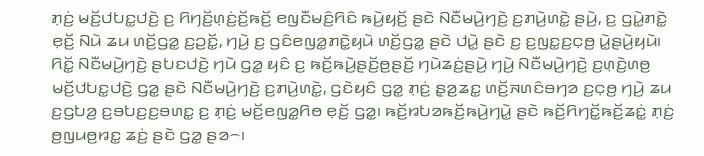ꤊ꤫ꤢꤦ꤬ ꤗꤢꤩ꤬ꤓꤝꤢ꤭ꤓꤢꤧ꤬ ꤢ꤬ ꤖꤚꤢꤩ꤬ꤛ꤫ꤢꤦ꤬ꤢꤩ꤬ꤒꤢꤩ꤬ ꤕꤜꤢꤪꤗꤢꤨ꤬ꤖꤢꤨ ꤒꤣꤧ꤬ꤟꤢꤩ꤬ ꤔꤢꤧ ꤡꤢꤪꤗꤣꤧ꤬ꤚꤢꤧ꤬ ꤢ꤬ꤊꤣꤧ꤬ꤛꤢꤧ꤭ ꤔꤣꤧ꤬, ꤢ꤬ ꤞꤣꤧ꤭ꤊꤢꤧ꤭ ꤕ꤫ꤢꤩ꤬ ꤡꤣꤧ ꤘꤣ ꤛꤢꤩ꤬ꤞꤤ꤭ ꤢ꤬ꤑꤢꤩ꤭, ꤚꤣꤧ꤬ ꤢ꤬ ꤞꤢꤨꤕꤜꤤ꤭ꤊꤢꤧ꤭ꤟꤣꤧ ꤛꤢꤩ꤬ꤞꤤ꤭ ꤔꤢꤧ ꤓꤣꤧ꤭ ꤔꤢꤧ ꤢ꤬ ꤢ꤬ꤜꤢ꤭ꤢ꤬ꤍ꤫ꤥ꤬ ꤣꤧ꤭ꤔꤣꤧ꤬ꤟꤣꤧ꤯
ꤖꤢꤩ꤭ ꤡꤢꤪꤗꤣꤧ꤬ꤚꤢꤧ꤬ ꤔꤝꤢꤓꤢꤧ꤬ ꤚꤣꤧ ꤞꤤ꤭ ꤟꤢꤨ ꤢ꤬ ꤒꤢꤩ꤬ꤒꤣꤧ꤬ꤔꤢꤩ꤬ꤥ꤬ꤔꤢꤩ꤬ ꤚꤣꤧꤘꤢꤦ꤬ꤔꤣꤧ꤬ ꤚꤣꤧ꤬ ꤡꤢꤪꤗꤣꤧ꤬ꤚꤢꤧ꤬ ꤢ꤬ꤛ꤫ꤢꤧ꤬ꤛꤥ꤬ ꤗꤢꤩ꤬ꤓꤝꤢ꤭ꤓꤢꤧ꤬ ꤞꤤ꤭ ꤔꤢꤧ ꤡꤢꤪꤗꤣꤧ꤬ꤚꤢꤧ꤬ ꤢ꤬ꤊꤣꤧ꤬ꤛꤢꤧ꤭, ꤞꤢꤧꤟꤢꤨ ꤞꤤ꤭ ꤊ꤫ꤢꤦ꤬ ꤔ꤫ꤤ꤬ꤘꤢ꤭ ꤛꤢꤩ꤬ꤏꤛꤢꤨꤋꤚꤤ ꤢ꤬ꤍ꤫ꤥ꤬ ꤚꤣꤧ꤬ ꤘꤣ ꤢ꤬ꤞꤝꤤ꤬ ꤢ꤬ꤋꤝꤢ꤬ꤢ꤬ꤋꤛꤢ꤭ ꤢ꤬ ꤊ꤫ꤢꤦ꤬ ꤗꤢꤩ꤬ꤕꤜꤤ꤭ꤖꤥ ꤕ꤫ꤢꤩ꤬ ꤞꤤ꤭꤯ ꤒꤢꤩ꤬ꤙꤝꤤꤒꤢꤩ꤬ꤒꤣꤧ꤬ꤚꤣꤧ꤭ ꤔꤢꤧ ꤒꤢꤩ꤬ꤖꤚꤢꤩ꤭ꤒꤢꤩ꤬ꤘꤢꤦ꤭ ꤊ꤫ꤢꤦ꤬ ꤥ꤬ꤜꤣꤥ꤬ꤙꤢ꤭ ꤘꤢꤦ꤬ ꤔꤢꤧ ꤞꤤ꤭ ꤔꤤ꤮꤯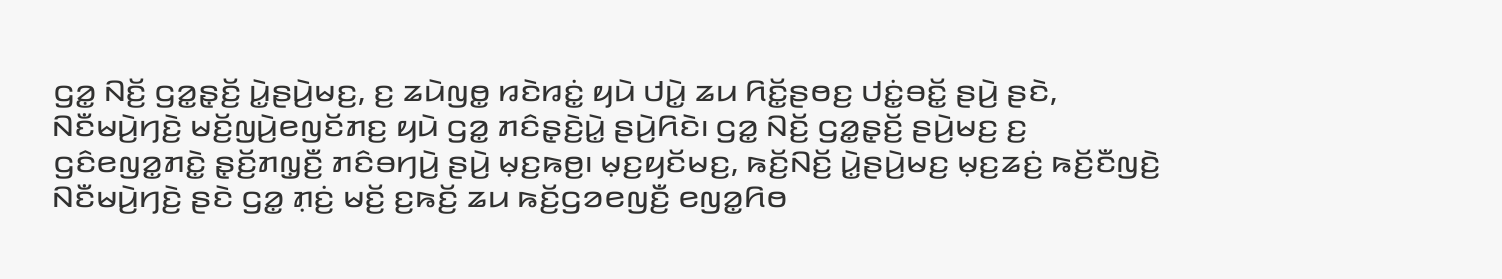ꤞꤤ꤭ ꤡꤢꤩ꤬ ꤞꤤ꤭ꤔ꤫ꤢꤩ꤬ ꤣꤧ꤭ꤔꤣꤧ꤬ꤗꤢ꤬, ꤢ꤬ ꤘꤣꤧꤜꤥ꤭ ꤙꤢꤧꤙꤢꤦ꤭ ꤟꤣꤧ ꤓꤣꤧ꤭ ꤘꤣ ꤖꤢꤩ꤭ꤔꤥꤢ꤬ ꤓꤢꤦ꤭ꤋꤢꤩ꤭ ꤔꤣꤧ꤬ ꤔꤢꤧ, ꤡꤢꤪꤗꤣꤧ꤬ꤚꤢꤧ꤬ ꤗꤢꤩ꤬ꤜꤣꤧ꤬ꤕꤜꤢꤩꤊꤢ꤬ ꤟꤣꤧ ꤞꤤ꤭ ꤊꤢꤨꤔ꤫ꤢꤧ꤬ꤣꤧ꤭ ꤔꤣꤧ꤬ꤖꤢꤧ꤯ ꤞꤤ꤭ ꤡꤢꤩ꤬ ꤞꤤ꤭ꤔ꤫ꤢꤩ꤬ ꤔꤣꤧ꤬ꤗꤢ꤬ ꤢ꤬ ꤞꤢꤨꤕꤜꤤ꤭ꤊꤢꤧ꤭ ꤔ꤫ꤢꤩ꤬ꤊꤜ꤫ꤢꤪ꤬ ꤊꤢꤨꤋꤚꤣꤧ꤬ ꤔꤣꤧ꤬ ꤗ꤫ꤢ꤬ꤒꤥ꤬꤯ ꤗ꤫ꤢ꤬ꤟꤢꤩꤗꤢ꤬, ꤒꤢꤩ꤬ꤡꤢꤩ꤬ ꤣꤧ꤭ꤔꤣꤧ꤬ꤗꤢ꤬ ꤗ꤫ꤢ꤬ꤘꤢꤦ꤬ ꤒꤢꤩ꤬ꤢꤪꤜꤢꤧ꤬ ꤡꤢꤪꤗꤣꤧ꤬ꤚꤢꤧ꤬ ꤔꤢꤧ ꤞꤤ꤭ ꤊ꤫ꤢꤦ꤬ ꤗꤢꤩ꤬ ꤢ꤬ꤒꤢꤩ꤬ ꤘꤣ ꤒꤢꤩ꤬ꤞꤤꤕꤜꤢꤪ꤬ ꤕꤜꤤ꤭ꤖꤥ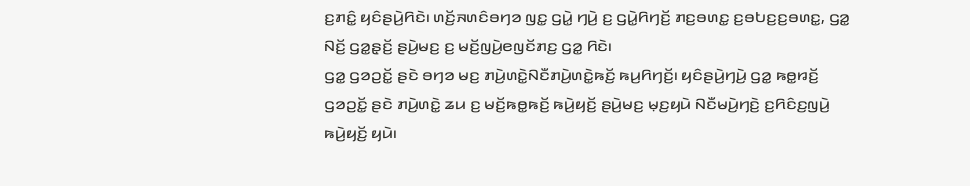ꤢ꤬ꤊꤢꤨ꤭ ꤟꤢꤨꤔꤣꤧ꤬ꤖꤢꤧ꤯ ꤛꤢꤩ꤬ꤏꤛꤢꤨꤋꤚꤤ ꤜꤢ꤭ ꤞꤣꤧ꤭ ꤚꤣꤧ꤬ ꤢ꤬ ꤞꤣꤧ꤭ꤖꤚꤢꤩ꤬ ꤊꤢ꤬ꤋꤛꤢ꤭ ꤢ꤬ꤋꤝꤢ꤬ꤢ꤬ꤋꤛꤢ꤭, ꤞꤤ꤭ ꤡꤢꤩ꤬ ꤞꤤ꤭ꤔ꤫ꤢꤩ꤬ ꤔꤣꤧ꤬ꤗꤢ꤬ ꤢ꤬ ꤗꤢꤩ꤬ꤜꤣꤧ꤬ꤕꤜꤢꤩꤊꤢ꤬ ꤞꤤ꤭ ꤖꤢꤧ꤯
ꤞꤤ꤭ ꤞꤤꤑꤢꤩ꤭ ꤔꤢꤧ ꤋꤚꤤ ꤗꤢ꤬ ꤊꤣꤧ꤬ꤛꤢꤧ꤭ꤡꤢꤪꤊꤣꤧ꤬ꤛꤢꤧ꤭ꤒꤢꤩ꤬ ꤒꤣ꤬ꤖꤚꤢꤩ꤬꤯ ꤟꤢꤨꤔꤣꤧ꤬ꤚꤣꤧ꤬ ꤞꤤ꤭ ꤒꤥ꤭ꤙꤢꤩ꤬ ꤞꤤꤑꤢꤩ꤭ ꤔꤢꤧ ꤊꤣꤧ꤬ꤛꤢꤧ꤭ ꤘꤣ ꤢ꤬ ꤗꤢꤩ꤬ꤒꤥ꤭ꤒꤢꤩ꤬ ꤒꤣꤧ꤬ꤟꤢꤩ꤬ ꤔꤣꤧ꤬ꤗꤢ꤬ ꤗ꤫ꤢ꤬ꤟꤣꤧ ꤡꤢꤪꤗꤣꤧ꤬ꤚꤢꤧ꤬ ꤢ꤬ꤖꤢꤨꤢ꤬ꤜꤣꤧ꤬ ꤒꤣꤧ꤬ꤟꤢꤩ꤬ ꤟꤣꤧ꤯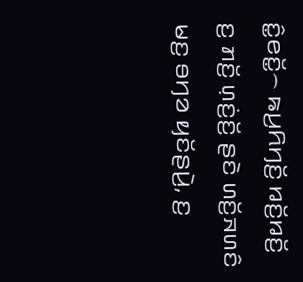ꤢꤨ꤭ꤕꤢꤩ꤭꤮ ꤒꤣ꤬ꤖꤚꤢꤩ꤬ ꤙꤢꤩ꤬ꤙꤢꤩ꤬ ꤢ꤬ ꤊꤢꤩ꤬ ꤛ꤫ꤢꤦ꤬ꤢꤩ꤬ ꤔꤢꤧ ꤛꤢꤩ꤬ꤏꤛꤢꤨ ꤗꤢ꤬ ꤋꤚꤤ ꤟꤢꤩꤔꤣꤧ꤬, ꤢ꤬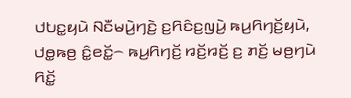ꤓꤝꤢ꤭ꤟꤣꤧ ꤡꤢꤪꤗꤣꤧ꤬ꤚꤢꤧ꤬ ꤢ꤬ꤖꤢꤨꤢ꤬ꤜꤣꤧ꤬ ꤒꤣ꤬ꤖꤚꤢꤩ꤬ꤟꤣꤧ, ꤓꤥ꤭ꤒꤥ꤬ ꤢꤨ꤭ꤕꤢꤩ꤭꤮ ꤒꤣ꤬ꤖꤚꤢꤩ꤬ ꤙꤢꤩ꤬ꤙꤢꤩ꤬ ꤢ꤬ ꤊꤢꤩ꤬ ꤗꤥ꤬ꤚꤣꤧ ꤖꤢꤩ꤭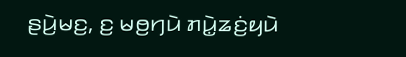ꤔꤣꤧ꤬ꤗꤢ꤬, ꤢ꤬ ꤗꤥ꤬ꤚꤣꤧ ꤊꤣꤧ꤭ꤘꤢꤦ꤬ꤟꤣꤧ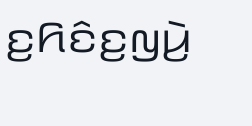ꤢ꤬ꤖꤢꤨꤢ꤬ꤜꤣꤧ꤬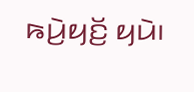ꤒꤣꤧ꤬ꤟꤢꤩ꤬ ꤟꤣꤧ꤯